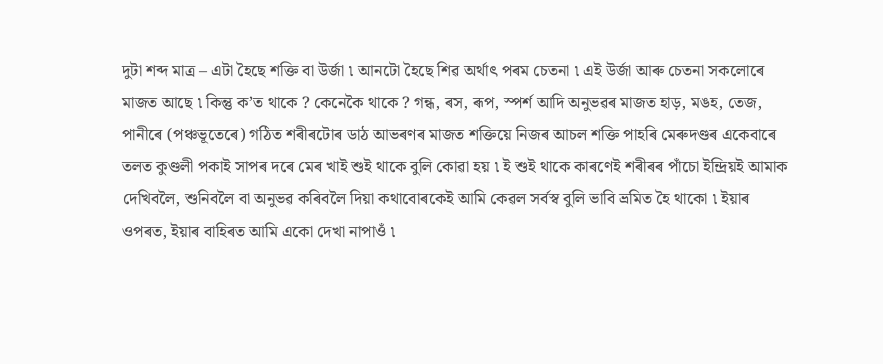দুটা শব্দ মাত্ৰ – এটা হৈছে শক্তি বা উৰ্জা ৷ আনটো হৈছে শিৱ অৰ্থাৎ পৰম চেতনা ৷ এই উৰ্জা আৰু চেতনা সকলোৰে মাজত আছে ৷ কিন্তু ক’ত থাকে ? কেনেকৈ থাকে ? গন্ধ, ৰস, ৰূপ, স্পৰ্শ আদি অনুভৱৰ মাজত হাড়, মঙহ, তেজ, পানীৰে (পঞ্চভূতেৰে) গঠিত শৰীৰটোৰ ডাঠ আভৰণৰ মাজত শক্তিয়ে নিজৰ আচল শক্তি পাহৰি মেৰুদণ্ডৰ একেবাৰে তলত কুণ্ডলী পকাই সাপৰ দৰে মেৰ খাই শুই থাকে বুলি কোৱা হয় ৷ ই শুই থাকে কাৰণেই শৰীৰৰ পাঁচো ইন্দ্ৰিয়ই আমাক দেখিবলৈ, শুনিবলৈ বা অনুভৱ কৰিবলৈ দিয়া কথাবোৰকেই আমি কেৱল সৰ্বস্ব বুলি ভাবি ভ্ৰমিত হৈ থাকো ৷ ইয়াৰ ওপৰত, ইয়াৰ বাহিৰত আমি একো দেখা নাপাওঁ ৷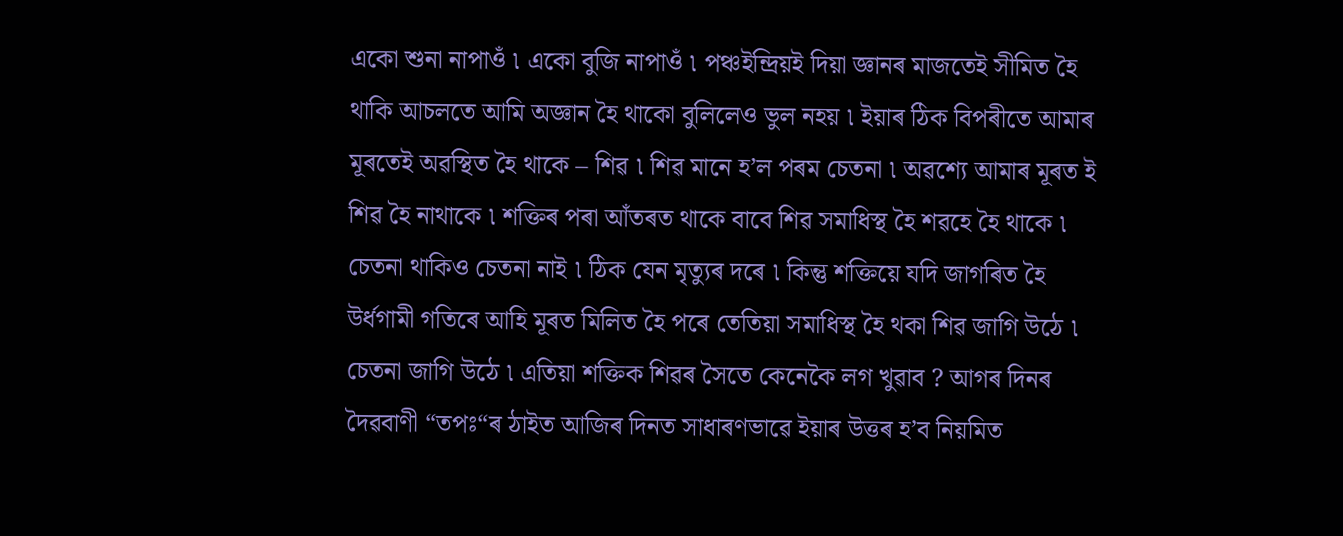একো শুনা নাপাওঁ ৷ একো বুজি নাপাওঁ ৷ পঞ্চইন্দ্ৰিয়ই দিয়া জ্ঞানৰ মাজতেই সীমিত হৈ থাকি আচলতে আমি অজ্ঞান হৈ থাকো বুলিলেও ভুল নহয় ৷ ইয়াৰ ঠিক বিপৰীতে আমাৰ মূৰতেই অৱস্থিত হৈ থাকে – শিৱ ৷ শিৱ মানে হ’ল পৰম চেতনা ৷ অৱশ্যে আমাৰ মূৰত ই শিৱ হৈ নাথাকে ৷ শক্তিৰ পৰা আঁতৰত থাকে বাবে শিৱ সমাধিস্থ হৈ শৱহে হৈ থাকে ৷ চেতনা থাকিও চেতনা নাই ৷ ঠিক যেন মৃত্যুৰ দৰে ৷ কিন্তু শক্তিয়ে যদি জাগৰিত হৈ উৰ্ধগামী গতিৰে আহি মূৰত মিলিত হৈ পৰে তেতিয়া সমাধিস্থ হৈ থকা শিৱ জাগি উঠে ৷ চেতনা জাগি উঠে ৷ এতিয়া শক্তিক শিৱৰ সৈতে কেনেকৈ লগ খুৱাব ? আগৰ দিনৰ দৈৱবাণী “তপঃ“ৰ ঠাইত আজিৰ দিনত সাধাৰণভাৱে ইয়াৰ উত্তৰ হ’ব নিয়মিত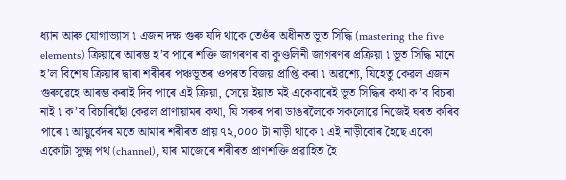ধ্যান আৰু যোগাভ্যাস ৷ এজন দক্ষ গুৰু যদি থাকে তেওঁৰ অধীনত ভূত সিদ্ধি (mastering the five elements) ক্ৰিয়াৰে আৰম্ভ হ’ব পাৰে শক্তি জাগৰণৰ বা কুণ্ডলিনী জাগৰণৰ প্ৰক্ৰিয়া ৷ ভূত সিদ্ধি মানে হ’ল বিশেষ ক্ৰিয়াৰ দ্বাৰা শৰীৰৰ পঞ্চভূতৰ ওপৰত বিজয় প্ৰাপ্তি কৰা ৷ অৱশ্যে, যিহেতু কেৱল এজন গুৰুৱেহে আৰম্ভ কৰাই দিব পাৰে এই ক্ৰিয়া, সেয়ে ইয়াত মই একেবাৰেই ভূত সিদ্ধিৰ কথা ক’ব বিচৰা নাই ৷ ক’ব বিচাৰিছোঁ কেৱল প্ৰাণায়ামৰ কথা, যি সৰুৰ পৰা ডাঙৰলৈকে সকলোৱে নিজেই ঘৰত কৰিব পাৰে ৷ আয়ুৰ্বেদৰ মতে আমাৰ শৰীৰত প্ৰায় ৭২,০০০ টা নাড়ী থাকে ৷ এই নাড়ীবোৰ হৈছে একো একোটা সুক্ষ্ম পথ (channel), যাৰ মাজেৰে শৰীৰত প্ৰাণশক্তি প্ৰৱাহিত হৈ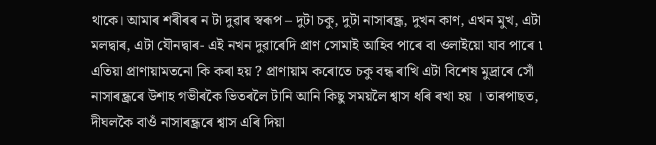থাকে। আমাৰ শৰীৰৰ ন টা দুৱাৰ স্বৰূপ – দুটা চকু, দুটা নাসাৰন্ধ্ৰ, দুখন কাণ, এখন মুখ, এটা মলদ্বাৰ, এটা যৌনদ্বাৰ- এই নখন দুৱাৰেদি প্ৰাণ সোমাই আহিব পাৰে বা ওলাইয়ো যাব পাৰে ৷ এতিয়া প্ৰাণায়ামতনো কি কৰা হয় ? প্ৰাণায়াম কৰোতে চকু বন্ধ ৰাখি এটা বিশেষ মুদ্ৰাৰে সোঁ নাসাৰন্ধ্ৰৰে উশাহ গভীৰকৈ ভিতৰলৈ টানি আনি কিছু সময়লৈ শ্বাস ধৰি ৰখা হয় । তাৰপাছত, দীঘলকৈ বাওঁ নাসাৰন্ধ্ৰৰে শ্বাস এৰি দিয়া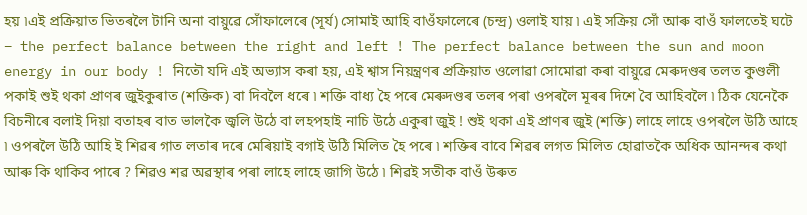হয় ৷এই প্ৰক্ৰিয়াত ভিতৰলৈ টানি অনা বায়ুৱে সোঁফালেৰে (সূৰ্য) সোমাই আহি বাওঁফালেৰে (চন্দ্ৰ) ওলাই যায় ৷ এই সক্ৰিয় সোঁ আৰু বাওঁ ফালতেই ঘটে – the perfect balance between the right and left ! The perfect balance between the sun and moon energy in our body ! নিতৌ যদি এই অভ্যাস কৰা হয়, এই শ্বাস নিয়ন্ত্ৰণৰ প্ৰক্ৰিয়াত ওলোৱা সোমোৱা কৰা বায়ুৱে মেৰুদণ্ডৰ তলত কুণ্ডলী পকাই শুই থকা প্ৰাণৰ জুইকুৰাত (শক্তিক) বা দিবলৈ ধৰে ৷ শক্তি বাধ্য হৈ পৰে মেৰুদণ্ডৰ তলৰ পৰা ওপৰলৈ মূৰৰ দিশে বৈ আহিবলৈ ৷ ঠিক যেনেকৈ বিচনীৰে বলাই দিয়া বতাহৰ বাত ভালকৈ জ্বলি উঠে বা লহপহাই নাচি উঠে একুৰা জুই ! শুই থকা এই প্ৰাণৰ জুই (শক্তি) লাহে লাহে ওপৰলৈ উঠি আহে ৷ ওপৰলৈ উঠি আহি ই শিৱৰ গাত লতাৰ দৰে মেৰিয়াই বগাই উঠি মিলিত হৈ পৰে ৷ শক্তিৰ বাবে শিৱৰ লগত মিলিত হোৱাতকৈ অধিক আনন্দৰ কথা আৰু কি থাকিব পাৰে ? শিৱও শৱ অৱস্থাৰ পৰা লাহে লাহে জাগি উঠে ৷ শিৱই সতীক বাওঁ উৰুত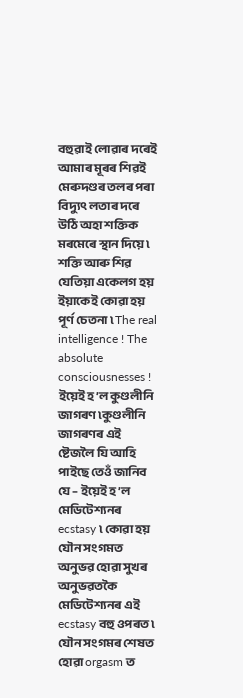বহুৱাই লোৱাৰ দৰেই আমাৰ মূৰৰ শিৱই মেৰুদণ্ডৰ তলৰ পৰা বিদ্যুৎ লতাৰ দৰে উঠি অহা শক্তিক মৰমেৰে স্থান দিয়ে ৷ শক্তি আৰু শিৱ যেতিয়া একেলগ হয় ইয়াকেই কোৱা হয় পূৰ্ণ চেতনা ৷ The real intelligence ! The absolute consciousnesses ! ইয়েই হ’ল কুণ্ডলীনি জাগৰণ ৷কুণ্ডলীনি জাগৰণৰ এই ষ্টেজলৈ যি আহি পাইছে তেওঁ জানিব যে – ইয়েই হ’ল মেডিটেশ্যনৰ ecstasy ৷ কোৱা হয় যৌন সংগমত অনুভৱ হোৱা সুখৰ অনুভৱতকৈ মেডিটেশ্যনৰ এই ecstasy বহু ওপৰত ৷ যৌন সংগমৰ শেষত হোৱা orgasm ত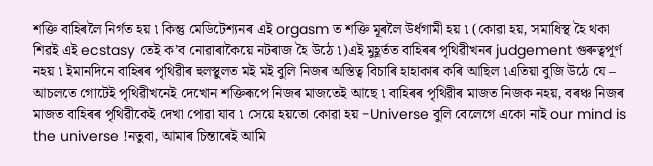শক্তি বাহিৰলৈ নিৰ্গত হয় ৷ কিন্তু মেডিটেশ্যনৰ এই orgasm ত শক্তি মূৰলৈ উৰ্ধগামী হয় ৷ (কোৱা হয়, সমাধিস্থ হৈ থকা শিৱই এই ecstasy তেই ক’ব নোৱাৰাকৈয়ে নটৰাজ হৈ উঠে ৷)এই মুহূৰ্তত বাহিৰৰ পৃথিৱীখনৰ judgement গুৰুত্বপূৰ্ণ নহয় ৷ ইমানদিনে বাহিৰৰ পৃথিৱীৰ হুলস্থুলত মই মই বুলি নিজৰ অস্তিত্ব বিচাৰি হাহাকাৰ কৰি আছিল ৷এতিয়া বুজি উঠে যে – আচলতে গোটেই পৃথিৱীখনেই দেখোন শক্তিৰূপে নিজৰ মাজতেই আছে ৷ বাহিৰৰ পৃথিৱীৰ মাজত নিজক নহয়, বৰঞ্চ নিজৰ মাজত বাহিৰৰ পৃথিৱীকেই দেখা পোৱা যাব ৷ সেয়ে হয়তো কোৱা হয় -Universe বুলি বেলেগে একো নাই our mind is the universe !নতুবা, আমাৰ চিন্তাৰেই আমি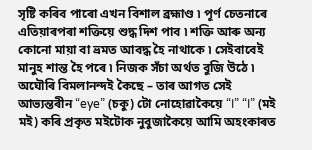সৃষ্টি কৰিব পাৰো এখন বিশাল ব্ৰহ্মাণ্ড ৷ পূৰ্ণ চেতনাৰে এতিয়াৰপৰা শক্তিয়ে শুদ্ধ দিশ পাব ৷ শক্তি আৰু অন্য কোনো মায়া বা ভ্ৰমত আবদ্ধ হৈ নাথাকে ৷ সেইবাবেই মানুহ শান্ত হৈ পৰে ৷ নিজক সঁচা অৰ্থত বুজি উঠে ৷ অঘৌৰি বিমলানন্দই কৈছে – তাৰ আগত সেই আভ্যন্তৰীন “eye” (চকু) টো নোহোৱাকৈয়ে “I” “I” (মই মই) কৰি প্ৰকৃত মইটোক নুবুজাকৈয়ে আমি অহংকাৰত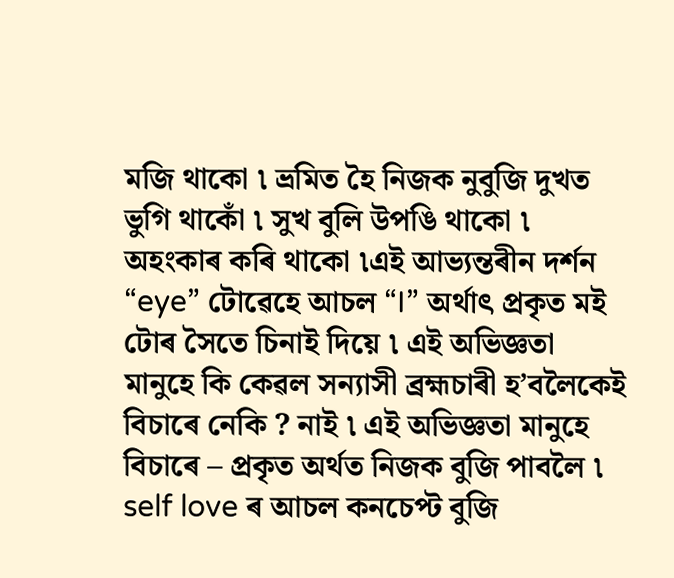মজি থাকো ৷ ভ্ৰমিত হৈ নিজক নুবুজি দুখত ভুগি থাকোঁ ৷ সুখ বুলি উপঙি থাকো ৷ অহংকাৰ কৰি থাকো ৷এই আভ্যন্তৰীন দৰ্শন “eye” টোৱেহে আচল “I” অৰ্থাৎ প্ৰকৃত মই টোৰ সৈতে চিনাই দিয়ে ৷ এই অভিজ্ঞতা মানুহে কি কেৱল সন্যাসী ব্ৰহ্মচাৰী হ’বলৈকেই বিচাৰে নেকি ? নাই ৷ এই অভিজ্ঞতা মানুহে বিচাৰে – প্ৰকৃত অৰ্থত নিজক বুজি পাবলৈ ৷ self love ৰ আচল কনচেপ্ট বুজি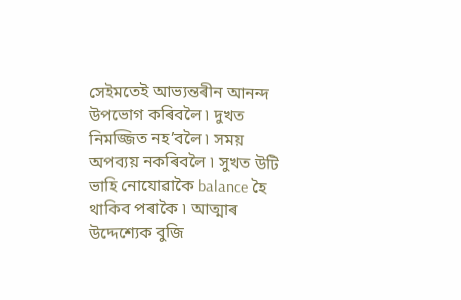সেইমতেই আভ্যন্তৰীন আনন্দ উপভোগ কৰিবলৈ ৷ দুখত নিমজ্জিত নহ’বলৈ ৷ সময় অপব্যয় নকৰিবলৈ ৷ সুখত উটি ভাহি নোযোৱাকৈ balance হৈ থাকিব পৰাকৈ ৷ আত্মাৰ উদ্দেশ্যেক বুজি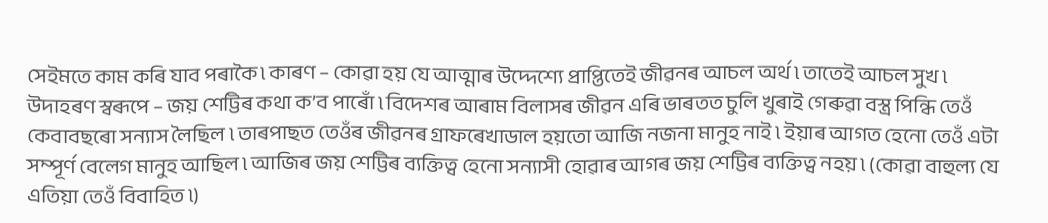সেইমতে কাম কৰি যাব পৰাকৈ ৷ কাৰণ – কোৱা হয় যে আত্মাৰ উদ্দেশ্যে প্ৰাপ্তিতেই জীৱনৰ আচল অৰ্থ ৷ তাতেই আচল সুখ ৷ উদাহৰণ স্বৰূপে – জয় শেট্টিৰ কথা ক’ব পাৰোঁ ৷ বিদেশৰ আৰাম বিলাসৰ জীৱন এৰি ভাৰতত চুলি খুৰাই গেৰুৱা বস্ত্ৰ পিন্ধি তেওঁ কেবাবছৰো সন্যাস লৈছিল ৷ তাৰপাছত তেওঁৰ জীৱনৰ গ্ৰাফৰেখাডাল হয়তো আজি নজনা মানুহ নাই ৷ ইয়াৰ আগত হেনো তেওঁ এটা সম্পূৰ্ণ বেলেগ মানুহ আছিল ৷ আজিৰ জয় শেট্টিৰ ব্যক্তিত্ব হেনো সন্যাসী হোৱাৰ আগৰ জয় শেট্টিৰ ব্যক্তিত্ব নহয় ৷ (কোৱা বাহুল্য যে এতিয়া তেওঁ বিবাহিত ৷)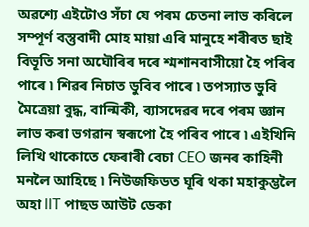অৱশ্যে এইটোও সঁচা যে পৰম চেতনা লাভ কৰিলে সম্পূৰ্ণ বস্তুবাদী মোহ মায়া এৰি মানুহে শৰীৰত ছাই বিভূতি সনা অঘৌৰিৰ দৰে শ্মশানবাসীয়ো হৈ পৰিব পাৰে ৷ শিৱৰ নিচাত ডুবিব পাৰে ৷ তপস্যাত ডুবি মৈত্ৰেয়া বুদ্ধ, বাল্মিকী, ব্যাসদেৱৰ দৰে পৰম জ্ঞান লাভ কৰা ভগৱান স্বৰূপো হৈ পৰিব পাৰে ৷ এইখিনি লিখি থাকোতে ফেৰাৰী বেচা CEO জনৰ কাহিনী মনলৈ আহিছে ৷ নিউজফিডত ঘূৰি থকা মহাকুম্ভলৈ অহা IIT পাছড আউট ডেকা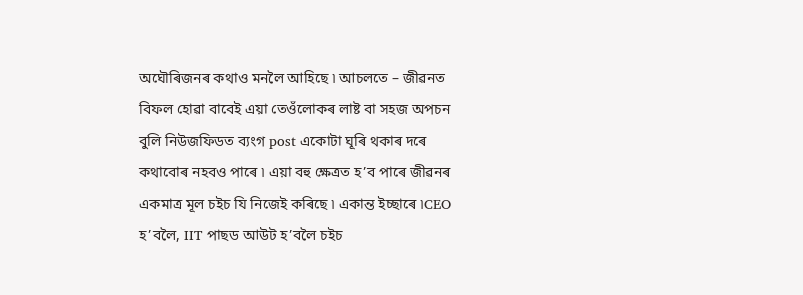অঘৌৰিজনৰ কথাও মনলৈ আহিছে ৷ আচলতে – জীৱনত বিফল হোৱা বাবেই এয়া তেওঁলোকৰ লাষ্ট বা সহজ অপচন বুলি নিউজফিডত ব্যংগ post একোটা ঘূৰি থকাৰ দৰে কথাবোৰ নহবও পাৰে ৷ এয়া বহু ক্ষেত্ৰত হ’ব পাৰে জীৱনৰ একমাত্ৰ মূল চইচ যি নিজেই কৰিছে ৷ একান্ত ইচ্ছাৰে ৷CEO হ’বলৈ, IIT পাছড আউট হ’বলৈ চইচ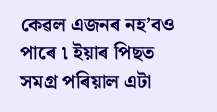কেৱল এজনৰ নহ’বও পাৰে ৷ ইয়াৰ পিছত সমগ্ৰ পৰিয়াল এটা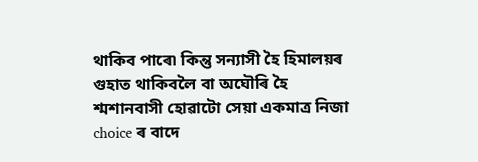থাকিব পাৰে৷ কিন্তু সন্যাসী হৈ হিমালয়ৰ গুহাত থাকিবলৈ বা অঘৌৰি হৈ শ্মশানবাসী হোৱাটো সেয়া একমাত্ৰ নিজা choice ৰ বাদে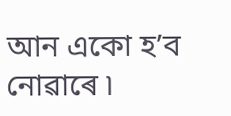আন একো হ’ব নোৱাৰে ৷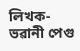লিখক- ভৱানী পেগু